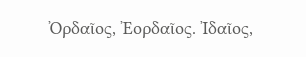Ὀρδαῖος, Ἐορδαῖος. Ἰδαῖος,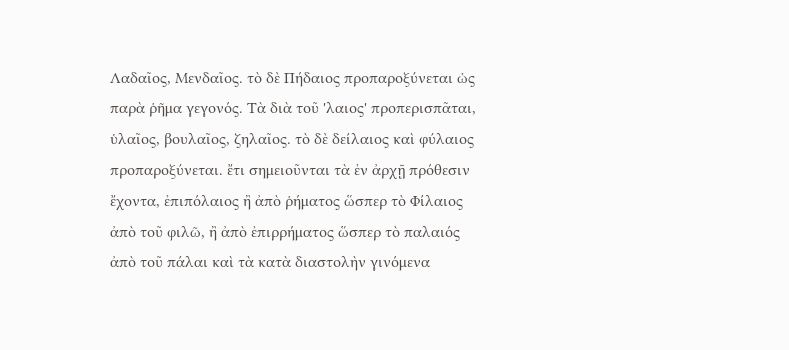Λαδαῖος, Μενδαῖος. τὸ δὲ Πήδαιος προπαροξύνεται ὡς παρὰ ῥῆμα γεγονός. Τὰ διὰ τοῦ 'λαιος' προπερισπᾶται, ὑλαῖος, βουλαῖος, ζηλαῖος. τὸ δὲ δείλαιος καὶ φύλαιος προπαροξύνεται. ἔτι σημειοῦνται τὰ ἐν ἀρχῇ πρόθεσιν ἔχοντα, ἐπιπόλαιος ἢ ἀπὸ ῥήματος ὥσπερ τὸ Φίλαιος ἀπὸ τοῦ φιλῶ, ἢ ἀπὸ ἐπιρρήματος ὥσπερ τὸ παλαιός ἀπὸ τοῦ πάλαι καὶ τὰ κατὰ διαστολὴν γινόμενα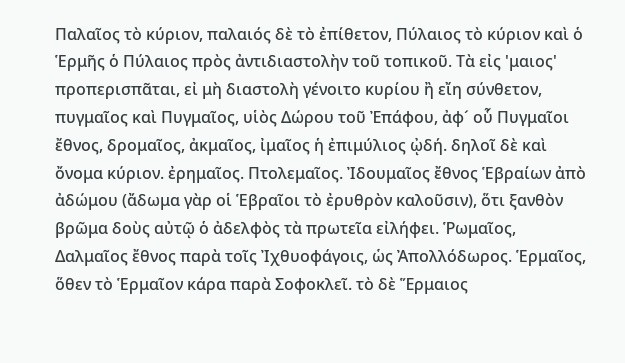Παλαῖος τὸ κύριον, παλαιός δὲ τὸ ἐπίθετον, Πύλαιος τὸ κύριον καὶ ὁ Ἑρμῆς ὁ Πύλαιος πρὸς ἀντιδιαστολὴν τοῦ τοπικοῦ. Τὰ εἰς 'μαιος' προπερισπᾶται, εἰ μὴ διαστολὴ γένοιτο κυρίου ἢ εἴη σύνθετον, πυγμαῖος καὶ Πυγμαῖος, υἱὸς Δώρου τοῦ Ἐπάφου, ἀφ´ οὗ Πυγμαῖοι ἔθνος, δρομαῖος, ἀκμαῖος, ἰμαῖος ἡ ἐπιμύλιος ᾠδή. δηλοῖ δὲ καὶ ὄνομα κύριον. ἐρημαῖος. Πτολεμαῖος. Ἰδουμαῖος ἔθνος Ἑβραίων ἀπὸ ἀδώμου (ἄδωμα γὰρ οἱ Ἑβραῖοι τὸ ἐρυθρὸν καλοῦσιν), ὅτι ξανθὸν βρῶμα δοὺς αὐτῷ ὁ ἀδελφὸς τὰ πρωτεῖα εἰλήφει. Ῥωμαῖος, Δαλμαῖος ἔθνος παρὰ τοῖς Ἰχθυοφάγοις, ὡς Ἀπολλόδωρος. Ἑρμαῖος, ὅθεν τὸ Ἑρμαῖον κάρα παρὰ Σοφοκλεῖ. τὸ δὲ Ἕρμαιος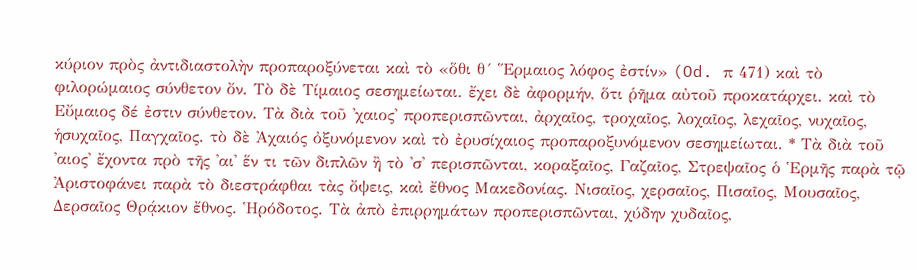κύριον πρὸς ἀντιδιαστολὴν προπαροξύνεται καὶ τὸ «ὅθι θ´ Ἕρμαιος λόφος ἐστίν» (Od. π 471) καὶ τὸ φιλορώμαιος σύνθετον ὄν. Τὸ δὲ Τίμαιος σεσημείωται. ἔχει δὲ ἀφορμήν, ὅτι ῥῆμα αὐτοῦ προκατάρχει. καὶ τὸ Εὔμαιος δέ ἐστιν σύνθετον. Τὰ διὰ τοῦ 'χαιος' προπερισπῶνται, ἀρχαῖος, τροχαῖος, λοχαῖος, λεχαῖος, νυχαῖος, ἡσυχαῖος, Παγχαῖος. τὸ δὲ Ἀχαιός ὀξυνόμενον καὶ τὸ ἐρυσίχαιος προπαροξυνόμενον σεσημείωται. * Τὰ διὰ τοῦ 'αιος' ἔχοντα πρὸ τῆς 'αι' ἕν τι τῶν διπλῶν ἢ τὸ 'σ' περισπῶνται, κοραξαῖος, Γαζαῖος, Στρεψαῖος ὁ Ἑρμῆς παρὰ τῷ Ἀριστοφάνει παρὰ τὸ διεστράφθαι τὰς ὄψεις, καὶ ἔθνος Μακεδονίας. Νισαῖος, χερσαῖος, Πισαῖος, Μουσαῖος, Δερσαῖος Θρᾴκιον ἔθνος. Ἡρόδοτος. Τὰ ἀπὸ ἐπιρρημάτων προπερισπῶνται, χύδην χυδαῖος,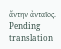ἄντην ἀνταῖος.
Pending translation